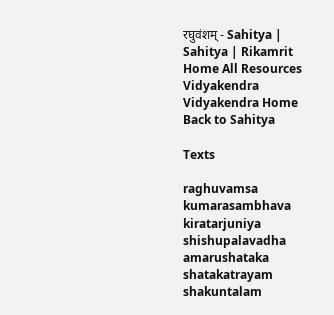रघुवंशम् - Sahitya | Sahitya | Rikamrit
Home All Resources
Vidyakendra
Vidyakendra Home
Back to Sahitya

Texts

raghuvamsa kumarasambhava kiratarjuniya shishupalavadha amarushataka shatakatrayam shakuntalam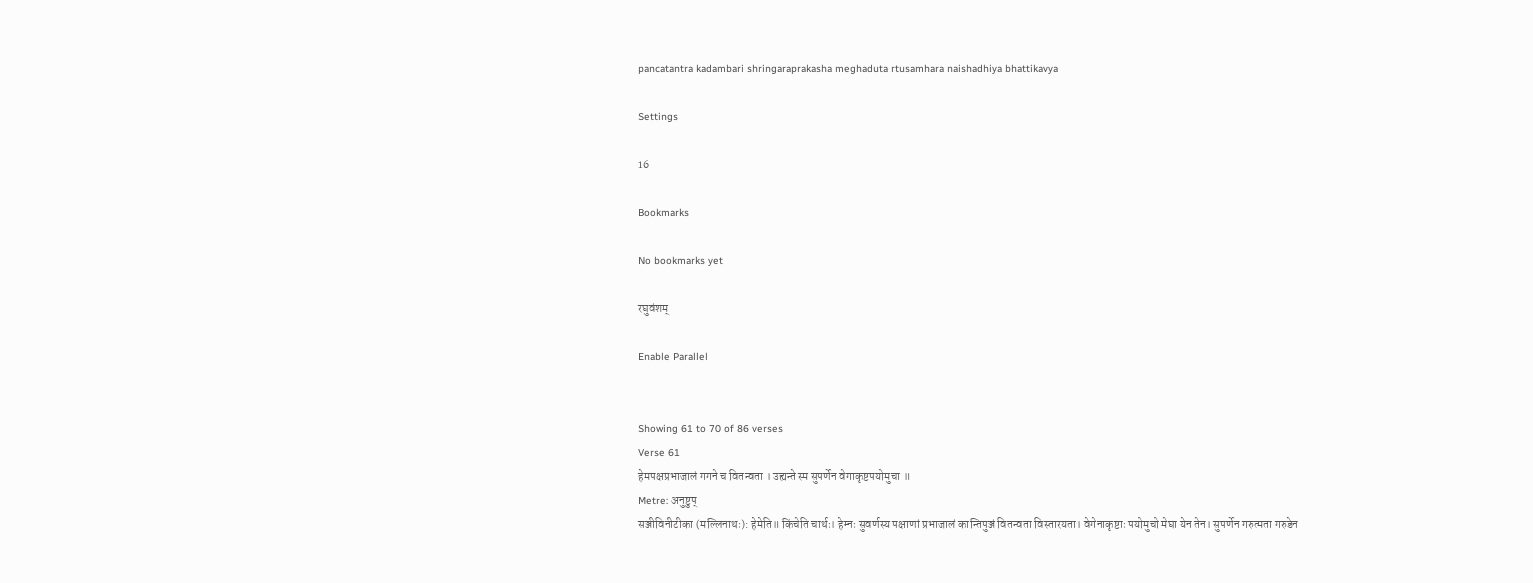pancatantra kadambari shringaraprakasha meghaduta rtusamhara naishadhiya bhattikavya

Settings

16

Bookmarks

No bookmarks yet

रघुवंशम्

Enable Parallel


Showing 61 to 70 of 86 verses
Verse 61
हेमपक्षप्रभाजालं गगने च वितन्वता । उह्यन्ते स्म सुपर्णेन वेगाकृष्टपयोमुचा ॥
Metre: अनुष्टुप्
सञ्जीविनीटीका (मल्लिनाथः): हेमेति॥ किंचेति चार्थः। हेम्नः सुवर्णस्य पक्षाणां प्रभाजालं कान्तिपुञ्जं वितन्वता विस्तारयता। वेगेनाकृष्टाः पयोमुचो मेघा येन तेन। सुपर्णेन गरुत्मता गरुडेन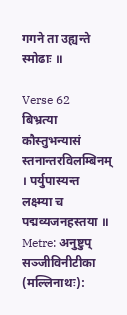गगने ता उह्यन्ते स्मोढाः ॥

Verse 62
बिभ्रत्या कौस्तुभन्यासं स्तनान्तरविलम्बिनम् । पर्युपास्यन्त लक्ष्म्या च पद्मव्यजनहस्तया ॥
Metre: अनुष्टुप्
सञ्जीविनीटीका (मल्लिनाथः):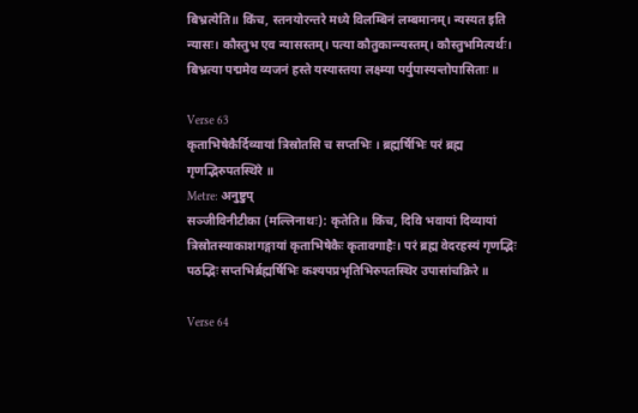बिभ्रत्येति॥ किंच, स्तनयोरन्तरे मध्ये विलम्बिनं लम्बमानम्। न्यस्यत इति न्यासः। कौस्तुभ एव न्यासस्तम्। पत्या कौतुकान्न्यस्तम्। कौस्तुभमित्यर्थः। बिभ्रत्या पद्ममेव व्यजनं हस्ते यस्यास्तया लक्ष्म्या पर्युपास्यन्तोपासिताः ॥

Verse 63
कृताभिषेकैर्दिव्यायां त्रिस्रोतसि च सप्तभिः । ब्रह्मर्षिभिः परं ब्रह्म गृणद्भिरुपतस्थिरे ॥
Metre: अनुष्टुप्
सञ्जीविनीटीका (मल्लिनाथः): कृतेति॥ किंच, दिवि भवायां दिव्यायां त्रिस्रोतस्याकाशगङ्गायां कृताभिषेकैः कृतावगाहैः। परं ब्रह्म वेदरहस्यं गृणद्भिः पठद्भिः सप्तभिर्ब्रह्मर्षिभिः कश्यपप्रभृतिभिरुपतस्थिर उपासांचक्रिरे ॥

Verse 64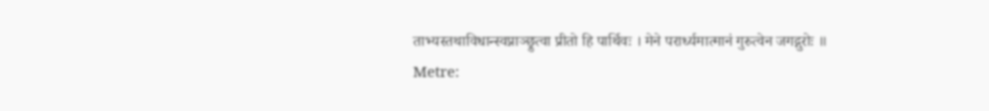ताभ्यस्तथाविधान्स्वप्नाञ्छ्रुत्वा प्रीतो हि पार्थिवः । मेने परार्ध्यमात्मानं गुरुत्वेन जगद्गुरोः ॥
Metre: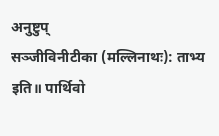अनुष्टुप्
सञ्जीविनीटीका (मल्लिनाथः): ताभ्य इति॥ पार्थिवो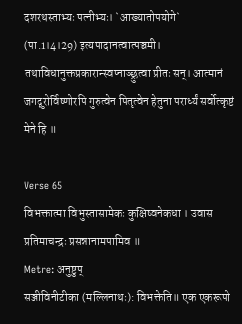दशरथस्ताभ्यः पत्नीभ्यः। `आख्यातोपयोगे` (पा.1।4।29) इत्यपादानत्वात्पञ्चमी। तथाविधानुक्तप्रकारान्स्वप्नाञ्छ्रुत्वा प्रीतः सन्। आत्मानं जगद्गुरोर्विष्णोरपि गुरुत्वेन पितृत्वेन हेतुना परार्ध्यं सर्वोत्कृष्टं मेने हि ॥

Verse 65
विभक्तात्मा विभुस्तासामेकः कुक्षिष्वनेकधा । उवास प्रतिमाचन्द्रः प्रसन्नानामपामिव ॥
Metre: अनुष्टुप्
सञ्जीविनीटीका (मल्लिनाथः): विभक्तेति॥ एक एकरूपो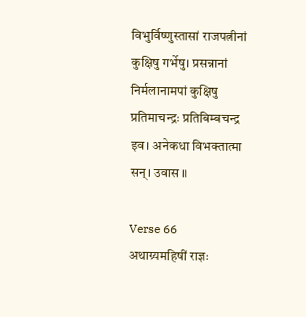विभुर्विष्णुस्तासां राजपत्नीनां कुक्षिषु गर्भेषु। प्रसन्नानां निर्मलानामपां कुक्षिषु प्रतिमाचन्द्रः प्रतिबिम्बचन्द्र इव। अनेकधा विभक्तात्मा सन्। उवास ॥

Verse 66
अथाग्र्यमहिषीं राज्ञः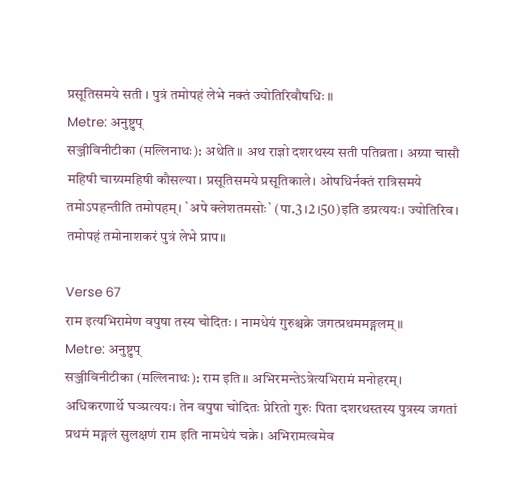प्रसूतिसमये सती । पुत्रं तमोपहं लेभे नक्तं ज्योतिरिवौषधिः ॥
Metre: अनुष्टुप्
सञ्जीविनीटीका (मल्लिनाथः): अथेति॥ अथ राज्ञो दशरथस्य सती पतिव्रता। अग्र्या चासौ महिषी चाग्र्यमहिषी कौसल्या। प्रसूतिसमये प्रसूतिकाले। ओषधिर्नक्तं रात्रिसमये तमोऽपहन्तीति तमोपहम्। `अपे क्लेशतमसोः` (पा.3।2।50)इति ङप्रत्ययः। ज्योतिरिव। तमोपहं तमोनाशकरं पुत्रं लेभे प्राप॥

Verse 67
राम इत्यभिरामेण वपुषा तस्य चोदितः । नामधेयं गुरुश्चक्रे जगत्प्रथममङ्गलम् ॥
Metre: अनुष्टुप्
सञ्जीविनीटीका (मल्लिनाथः): राम इति॥ अभिरमन्तेऽत्रेत्यभिरामं मनोहरम्। अधिकरणार्थे घञ्प्रत्ययः। तेन वपुषा चोदितः प्रेरितो गुरुः पिता दशरथस्तस्य पुत्रस्य जगतां प्रथमं मङ्गलं सुलक्षणं राम इति नामधेयं चक्रे। अभिरामत्वमेव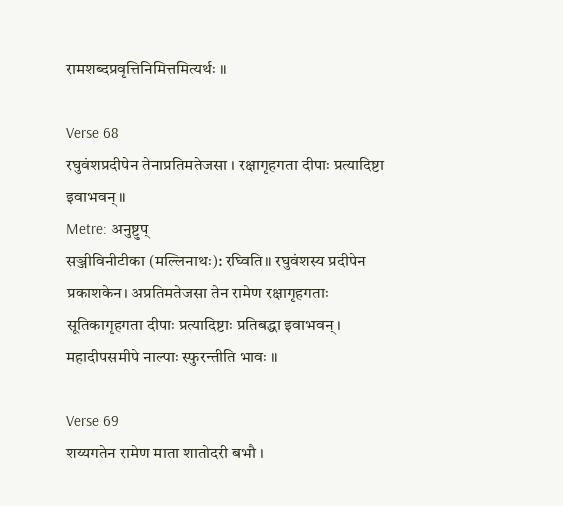रामशब्दप्रवृत्तिनिमित्तमित्यर्थः ॥

Verse 68
रघुवंशप्रदीपेन तेनाप्रतिमतेजसा । रक्षागृहगता दीपाः प्रत्यादिष्टा इवाभवन् ॥
Metre: अनुष्टुप्
सञ्जीविनीटीका (मल्लिनाथः): रघ्विति॥ रघुवंशस्य प्रदीपेन प्रकाशकेन। अप्रतिमतेजसा तेन रामेण रक्षागृहगताः सूतिकागृहगता दीपाः प्रत्यादिष्टाः प्रतिबद्धा इवाभवन्। महादीपसमीपे नाल्पाः स्फुरन्तीति भावः ॥

Verse 69
शय्यगतेन रामेण माता शातोदरी बभौ ।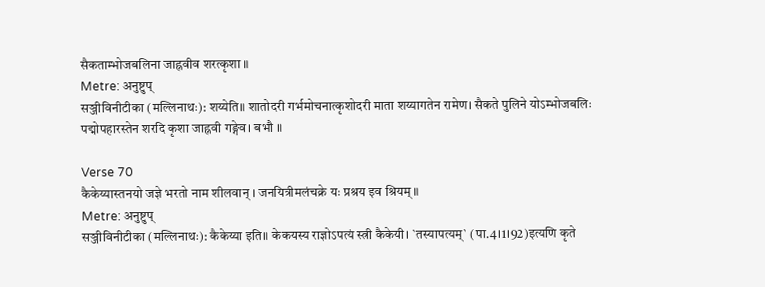सैकताम्भोजबलिना जाह्नवीव शरत्कृशा ॥
Metre: अनुष्टुप्
सञ्जीविनीटीका (मल्लिनाथः): शय्येति॥ शातोदरी गर्भमोचनात्कृशोदरी माता शय्यागतेन रामेण। सैकते पुलिने योऽम्भोजबलिः पद्मोपहारस्तेन शरदि कृशा जाह्नवी गङ्गेव। बभौ ॥

Verse 70
कैकेय्यास्तनयो जज्ञे भरतो नाम शीलवान् । जनयित्रीमलंचक्रे यः प्रश्रय इव श्रियम् ॥
Metre: अनुष्टुप्
सञ्जीविनीटीका (मल्लिनाथः): कैकेय्या इति॥ केकयस्य राज्ञोऽपत्यं स्त्री कैकेयी। `तस्यापत्यम्` (पा.4।1।92)इत्यणि कृते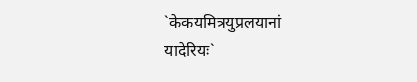`केकयमित्रयुप्रलयानां यादेरियः`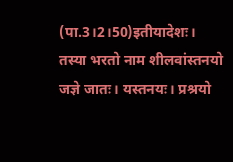(पा.3।2।50)इतीयादेशः। तस्या भरतो नाम शीलवांस्तनयो जज्ञे जातः। यस्तनयः। प्रश्रयो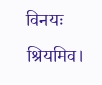विनयः श्रियमिव।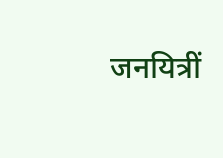जनयित्रीं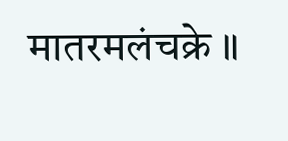मातरमलंचक्रे ॥